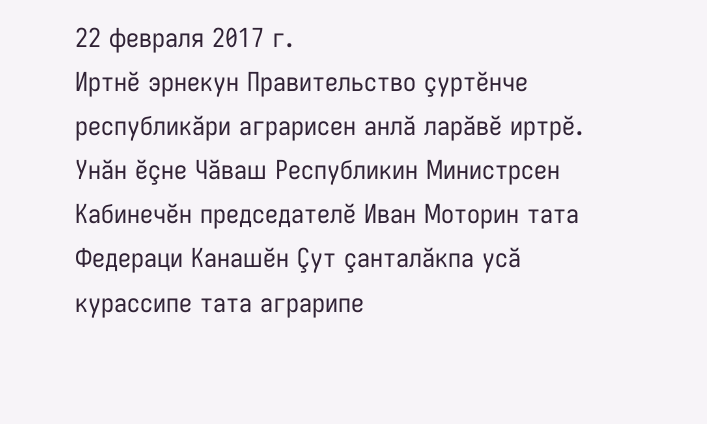22 февраля 2017 г.
Иртнĕ эрнекун Правительство çуртĕнче республикăри аграрисен анлă ларăвĕ иртрĕ. Унăн ĕçне Чăваш Республикин Министрсен Кабинечĕн председателĕ Иван Моторин тата Федераци Канашĕн Çут çанталăкпа усă курассипе тата аграрипе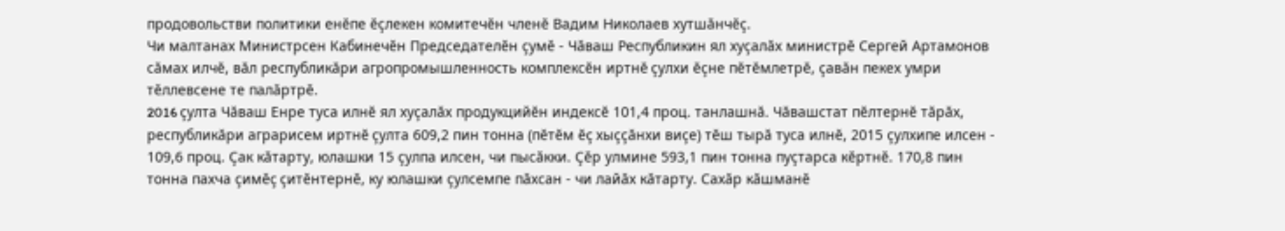продовольстви политики енĕпе ĕçлекен комитечĕн членĕ Вадим Николаев хутшăнчĕç.
Чи малтанах Министрсен Кабинечĕн Председателĕн çумĕ - Чăваш Республикин ял хуçалăх министрĕ Сергей Артамонов сăмах илчĕ, вăл республикăри агропромышленность комплексĕн иртнĕ çулхи ĕçне пĕтĕмлетрĕ, çавăн пекех умри тĕллевсене те палăртрĕ.
2016 çулта Чăваш Енре туса илнĕ ял хуçалăх продукцийĕн индексĕ 101,4 проц. танлашнă. Чăвашстат пĕлтернĕ тăрăх, республикăри аграрисем иртнĕ çулта 609,2 пин тонна (пĕтĕм ĕç хыççăнхи виçе) тĕш тырă туса илнĕ, 2015 çулхипе илсен - 109,6 проц. Çак кăтарту, юлашки 15 çулпа илсен, чи пысăкки. Çĕр улмине 593,1 пин тонна пуçтарса кĕртнĕ. 170,8 пин тонна пахча çимĕç çитĕнтернĕ, ку юлашки çулсемпе пăхсан - чи лайăх кăтарту. Сахăр кăшманĕ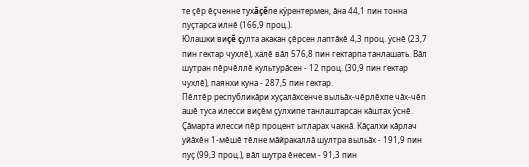те çĕр ĕçченне тухăçĕпе кÿрентермен, ăна 44,1 пин тонна пуçтарса илнĕ (166,9 проц.).
Юлашки виçĕ çулта акакан çĕрсен лаптăкĕ 4,3 проц. ÿснĕ (23,7 пин гектар чухлĕ), халĕ вăл 576,8 пин гектарпа танлашать. Вăл шутран пĕрчĕллĕ культурăсен - 12 проц. (30,9 пин гектар чухлĕ), паянхи куна - 287,5 пин гектар.
Пĕлтĕр республикăри хуçалăхсенче выльăх-чĕрлĕхпе чăх-чĕп ашĕ туса илесси виçĕм çулхипе танлаштарсан кăштах ÿснĕ. Çăмарта илесси пĕр процент ытларах чакнă. Кăçалхи кăрлач уйăхĕн 1-мĕшĕ тĕлне мăйракаллă шултра выльăх - 191,9 пин пуç (99,3 проц.), вăл шутра ĕнесем - 91,3 пин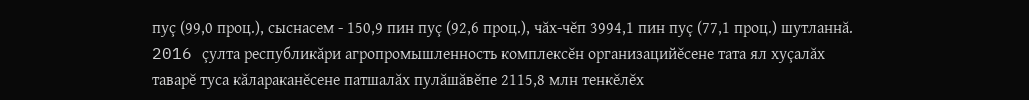пуç (99,0 проц.), сыснасем - 150,9 пин пуç (92,6 проц.), чăх-чĕп 3994,1 пин пуç (77,1 проц.) шутланнă.
2016 çулта республикăри агропромышленность комплексĕн организацийĕсене тата ял хуçалăх таварĕ туса кăлараканĕсене патшалăх пулăшăвĕпе 2115,8 млн тенкĕлĕх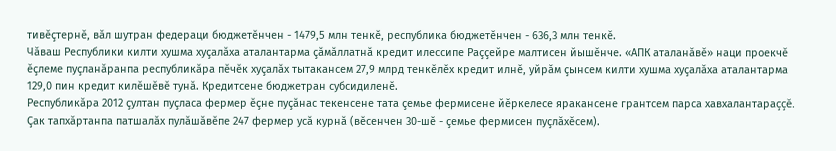тивĕçтернĕ, вăл шутран федераци бюджетĕнчен - 1479,5 млн тенкĕ, республика бюджетĕнчен - 636,3 млн тенкĕ.
Чăваш Республики килти хушма хуçалăха аталантарма çăмăллатнă кредит илессипе Раççейре малтисен йышĕнче. «АПК аталанăвĕ» наци проекчĕ ĕçлеме пуçланăранпа республикăра пĕчĕк хуçалăх тытакансем 27,9 млрд тенкĕлĕх кредит илнĕ, уйрăм çынсем килти хушма хуçалăха аталантарма 129,0 пин кредит килĕшĕвĕ тунă. Кредитсене бюджетран субсидиленĕ.
Республикăра 2012 çултан пуçласа фермер ĕçне пуçăнас текенсене тата çемье фермисене йĕркелесе яракансене грантсем парса хавхалантараççĕ. Çак тапхăртанпа патшалăх пулăшăвĕпе 247 фермер усă курнă (вĕсенчен 30-шĕ - çемье фермисен пуçлăхĕсем).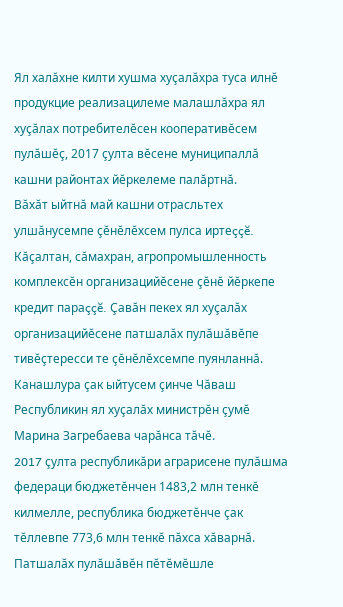Ял халăхне килти хушма хуçалăхра туса илнĕ продукцие реализацилеме малашлăхра ял хуçăлах потребителĕсен кооперативĕсем пулăшĕç, 2017 çулта вĕсене муниципаллă кашни районтах йĕркелеме палăртнă.
Вăхăт ыйтнă май кашни отрасльтех улшăнусемпе çĕнĕлĕхсем пулса иртеççĕ. Кăçалтан, сăмахран, агропромышленность комплексĕн организацийĕсене çĕнĕ йĕркепе кредит параççĕ. Çавăн пекех ял хуçалăх организацийĕсене патшалăх пулăшăвĕпе тивĕçтересси те çĕнĕлĕхсемпе пуянланнă. Канашлура çак ыйтусем çинче Чăваш Республикин ял хуçалăх министрĕн çумĕ Марина Загребаева чарăнса тăчĕ.
2017 çулта республикăри аграрисене пулăшма федераци бюджетĕнчен 1483,2 млн тенкĕ килмелле, республика бюджетĕнче çак тĕллевпе 773,6 млн тенкĕ пăхса хăварнă. Патшалăх пулăшăвĕн пĕтĕмĕшле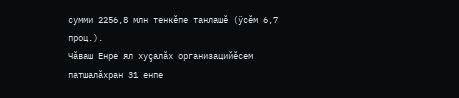сумми 2256,8 млн тенкĕпе танлашĕ (ÿсĕм 6,7 проц.).
Чăваш Енре ял хуçалăх организацийĕсем патшалăхран 31 енпе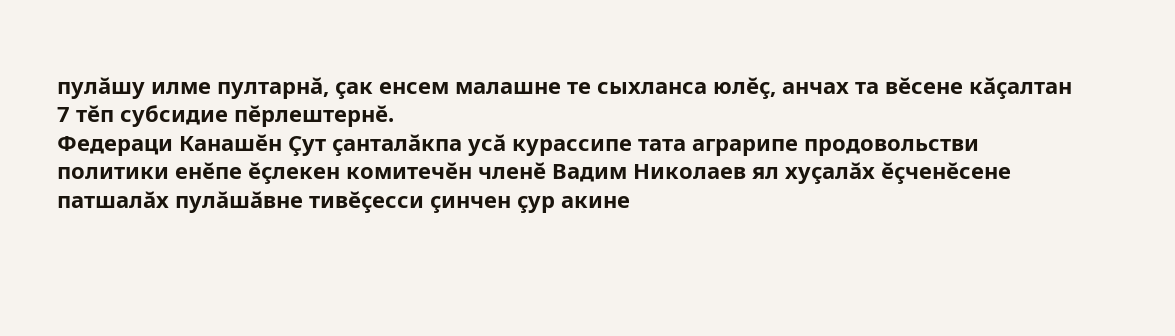пулăшу илме пултарнă, çак енсем малашне те сыхланса юлĕç, анчах та вĕсене кăçалтан 7 тĕп субсидие пĕрлештернĕ.
Федераци Канашĕн Çут çанталăкпа усă курассипе тата аграрипе продовольстви политики енĕпе ĕçлекен комитечĕн членĕ Вадим Николаев ял хуçалăх ĕçченĕсене патшалăх пулăшăвне тивĕçесси çинчен çур акине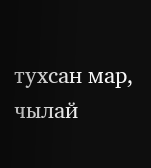тухсан мар, чылай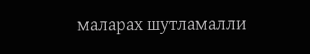маларах шутламалли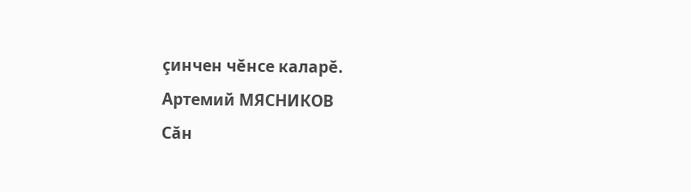çинчен чĕнсе каларĕ.
Артемий МЯСНИКОВ
Сăн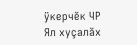ÿкерчĕк ЧР Ял хуçалăх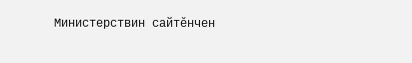Министерствин сайтĕнчен